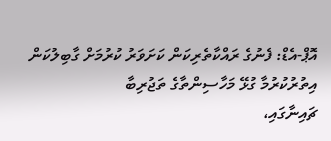އޮޕް-އެޑް: ފެނުގެ ރައްކާތެރިކަން ކަށަވަރު ކުރުމަށް ގާބިލުކަން އިތުރުކުރުމާ ގުޅޭ މަހާސިންތާގެ ތަޖުރިބާ
ޗައިނާގައި،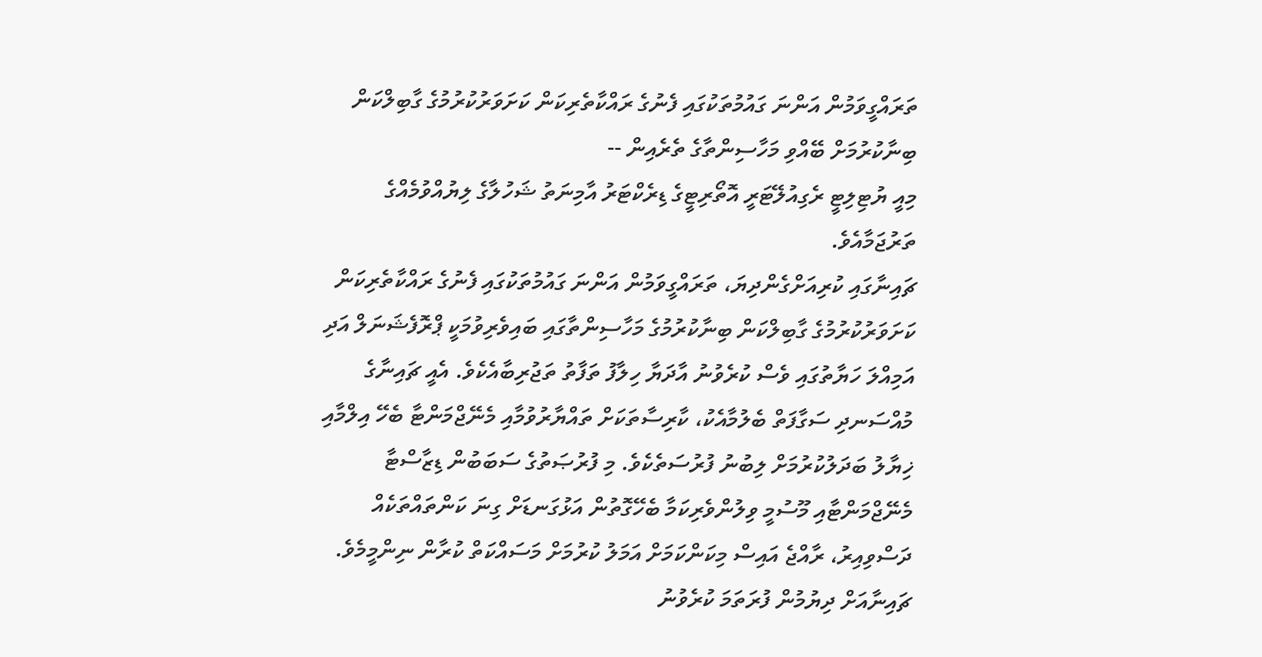ތަރައްގީވަމުން އަންނަ ގައުމުތަކުގައި ފެނުގެ ރައްކާތެރިކަން ކަށަވަރުކުރުމުގެ ގާބިލްކަން ބިނާކުރުމަށް ބޭއްވި މަހާސިންތާގެ ތެރެއިން --
މިއީ ޔުޓިލިޓީ ރެގިއުލޭޓަރީ އޮތޯރިޓީގެ ޑިރެކްޓަރު އާމިނަތު ޝަހުލާގެ ލިޔުއްވުމެއްގެ ތަރުޖަމާއެވެ.
ޗައިނާގައި ކުރިއަށްގެންދިޔަ، ތަރައްގީވަމުން އަންނަ ގައުމުތަކުގައި ފެނުގެ ރައްކާތެރިކަން ކަށަވަރުކުރުމުގެ ގާބިލްކަން ބިނާކުރުމުގެ މަހާސިންތާގައި ބައިވެރިވުމަކީ ޕްރޮފެޝަނަލް އަދި އަމިއްލަ ހަޔާތުގައި ވެސް ކުރެވުނު އާދަޔާ ހިލާފު ތަފާތު ތަޖުރިބާއެކެވެ. އެއީ ޗައިނާގެ މުއްސަނދި ސަގާފަތް ބެލުމާއެކު، ކާރިސާތަކަށް ތައްޔާރުވުމާއި މެނޭޖްމަންޓާ ބެހޭ އިލްމާއި ޚިޔާލު ބަދަލުކުރުމަށް ލިބުނު ފުރުސަތެކެވެ. މި ފުރުޞަތުގެ ސަބަބުން ޑިޒާސްޓާ މެނޭޖްމަންޓާއި މޫސުމީ ވިލުންވެރިކަމާ ބެހޭގޮތުން އަޅުގަނޑަށް ގިނަ ކަންތައްތަކެއް ދަސްވިއިރު، ރާއްޖެ އައިސް މިކަންކަމަށް އަމަލު ކުރުމަށް މަސައްކަތް ކުރާން ނިންމީމެވެ.
ޗައިނާއަށް ދިޔުމުން ފުރަތަމަ ކުރެވުނު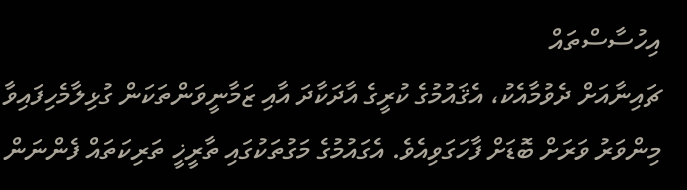އިހުސާސްތައް
ޗައިނާއަށް ދެވުމާއެކު، އެޤައުމުގެ ކުރީގެ އާދަކާދަ އާއި ޒަމާނީވަންތަކަން ގުޅިލާމެހިފައިވާ މިންވަރު ވަރަށް ބޮޑަށް ފާހަގަވިއެވެ. އެގައުމުގެ މަގުތަކުގައި ތާރީޚީ ތަރިކަތައް ފެންނަން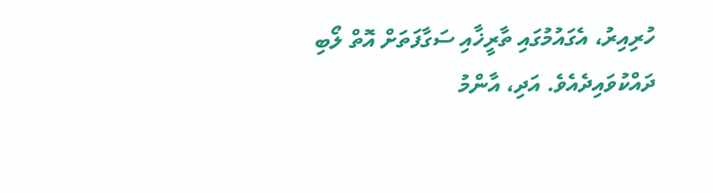ހުރިއިރު، އެގައުމުގައި ތާރީޚާއި ސަގާފަތަށް އޮތް ލޯބި ދައްކުވައިދެއެވެ. އަދި، އާންމު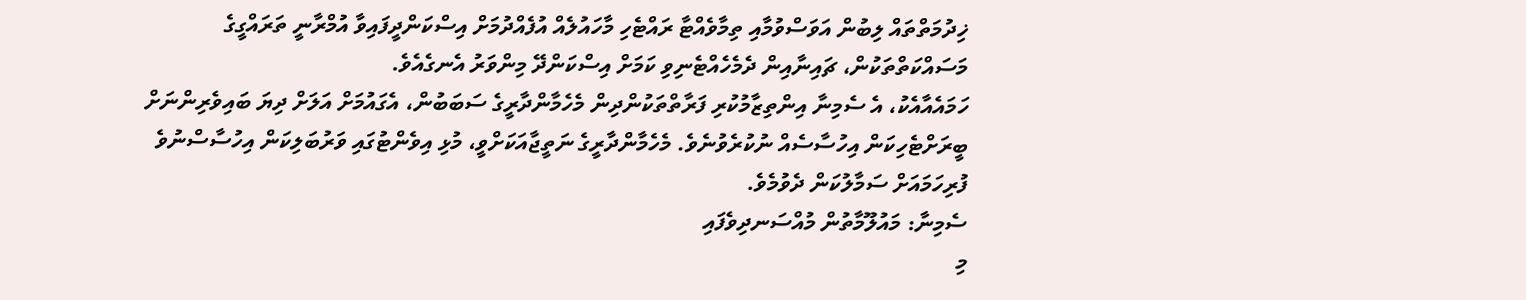ޚިދުމަތްތައް ލިބުން އަވަސްވުމާއި ތިމާވެއްޓާ ރައްޓެހި މާހައުލެއް އުފެއްދުމަށް އިސްކަންދީފައިވާ އުމްރާނީ ތަރައްގީގެ މަސައްކަތްތަކުން، ޗައިނާއިން ދެމެހެއްޓެނިވި ކަމަށް އިސްކަންދޭ މިންވަރު އެނގެއެވެ.
ހަމައެއާއެކު، އެ ސެމިނާ އިންތިޒާމުކުރި ފަރާތްތަކުންދިން މެހެމާންދާރީގެ ސަބަބުން، އެގައުމަށް އަލަށް ދިޔަ ބައިވެރިންނަށް ބީރަށްޓެހިކަން އިހުސާސެއް ނުކުރެވުނެވެ. މެހެމާންދާރީގެ ނަތީޖާއަކަށްވީ، މުޅި އިވެންޓުގައި ވަރުބަލިކަން އިހުސާސްނުވެ ފުރިހަމައަށް ސަމާލުކަން ދެވުމެވެ.
ސެމިނާ: މައުލޫމާތުން މުއްސަނދިވެފައި
މި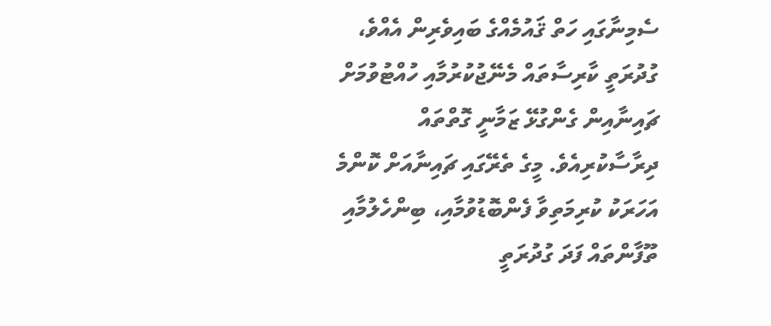ސެމިނާގައި ހަތް ޤައުމެއްގެ ބައިވެރިން އެއްވެ، ގުދުރަތީ ކާރިސާތައް މެނޭޖުކުރުމާއި ހުއްޓުވުމަށް ޗައިނާއިން ގެންގުޅޭ ޒަމާނީ ގޮތްތައް ދިރާސާކުރިއެވެ. މީގެ ތެރޭގައި ޗައިނާއަށް ކޮންމެ އަހަރަކު ކުރިމަތިވާ ފެންބޮޑުވުމާއި، ބިންހެލުމާއި ތޫފާންތައް ފަދަ ގުދުރަތީ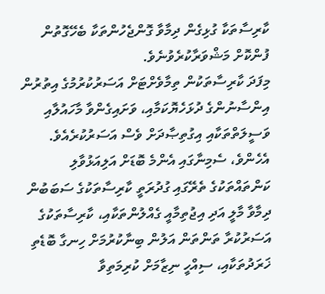ކާރިސާތަކާ ގުޅިގެން ދިމާވާ ގޮންޖެހުންތަކާ ބެހޭގޮތުން ފުންކޮށް މަޝްވަރާކުރެވުނެވެ.
މިފަދަ ކާރިސާތަކުން ތިމާވެށްޓަށް އަސަރުކުރުމުގެ އިތުރުން އިންސާނުންގެ ދުޅަހެޔޮކަމާއި، ވަށައިގެންވާ މާހައުލާއި ވަސީލަތްތަކާއި އިގުތިޞާދަށް ވެސް އަސަރުކުރެއެވެ.
އެހެންވެ، ސެމިނާގައި އެންމެ ބޮޑަށް އަލިއަޅުވާލި ކަންތައްތަކުގެ ތެރޭގައި ގުދުރަތީ ކާރިސާތަކުގެ ސަބަބުން ދިމާވާ މާލީ އަދި އިޖުތިމާއީ ގެއްލުންތަކާއި، ކާރިސާތަކުގެ އަސަރުކުރާ ތަންތަން އަލުން ބިނާކުރުމަށް ހިނގާ ބޮޑެތި ޚަރަދުތަކާއި، ސިއްހީ ނިޒާމަށް ކުރިމަތިވާ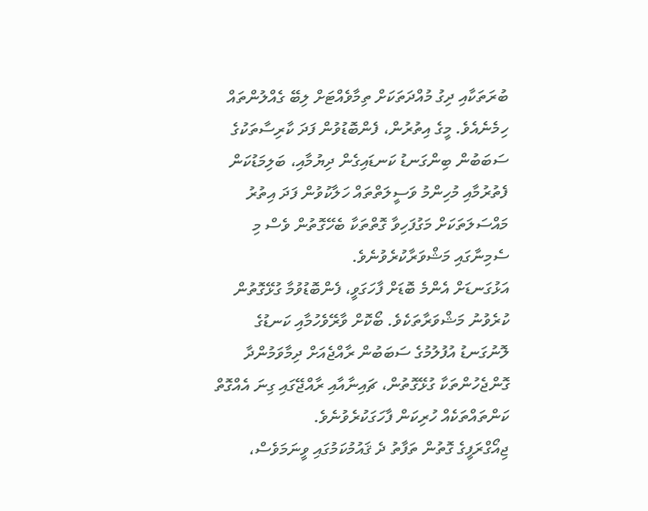ބުރަތަކާއި ދިގު މުއްދަތަކަށް ތިމާވެއްޓަށް ލިބޭ ގެއްލުންތައް ހިމެނެއެވެ. މީގެ އިތުރުން، ފެންބޮޑުވުން ފަދަ ކާރިސާތަކުގެ ސަބަބުން ބިންގަނޑު ކަނޑައިގެން ދިޔުމާއި، ބަލިމަޑުކަން ފެތުރުމާއި މުހިންމު ވަސީލަތްތައް ހަލާކުވުން ފަދަ އިތުރު މައްސަލަތަކަށް މަގުފަހިވާ ގޮތްތަކާ ބެހޭގޮތުން ވެސް މި ސެމިނާގައި މަޝްވަރާކުރެވުނެވެ.
އަޅުގަނޑަށް އެންމެ ބޮޑަށް ފާހަގަވީ، ފެންބޮޑުވުމާ ގުޅޭގޮތުން ކުރެވުނު މަޝްވަރާތަކެވެ. ބޯކޮށް ވާރޭވެހުމާއި ކަނޑުގެ ލޮނުގަނޑު އުފުލުމުގެ ސަބަބުން ރާއްޖެއަށް ދިމާވަމުންދާ ގޮންޖެހުންތަކާ ގުޅޭގޮތުން، ޗައިނާއާއި ރާއްޖޭގައި ގިނަ އެއްގޮތް ކަންތައްތަކެއް ހުރިކަން ފާހަގަކުރެވުނެވެ.
ޖިއޯގްރަފީގެ ގޮތުން ތަފާތު ދެ ޤައުމުކަމުގައި ވީނަމަވެސް،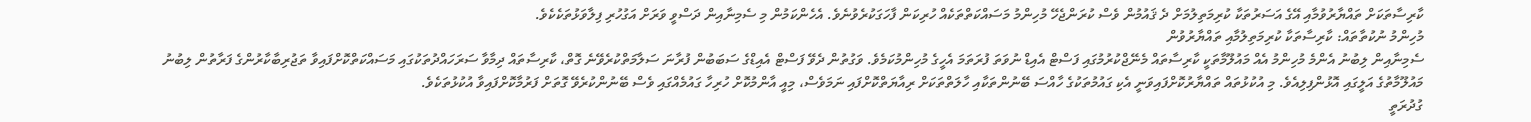ކާރިސާތަކަށް ތައްޔާރުވުމާއި އޭގެ އަސަރުތަކާ ކުރިމަތިލުމަށް ދެ ޤައުމުން ވެސް ކުރަންޖެހޭ މުހިންމު މަސައްކަތްތަކެއް ހުރިކަން ފާހަގަކުރެވުނެވެ. އެހެންކަމުން މި ސެމިނާއިން ދަސްވީ ވަރަށް އަގުހުރި ފިލާވަޅުތަކެކެވެ.
މުހިންމު ނުކުތާތައް: ކާރިސާތަކާ ކުރިމަތިލުމާއި ތައްޔާރުވުން
ސެމިނާއިން ލިބުނު އެންމެ މުހިންމު އެއް މައުލޫމާތަކީ ކާރިސާތައް މެނޭޖްކުރުމުގައި ފަސްޓް އެއިޑް ނުވަތަ ފުރަތަމަ އެހީގެ މުހިންމުކަމެވެ. ވަގުތުން ދެވޭ ފަސްޓް އެއިޑްގެ ސަބަބުން ފުރާނަ ސަލާމަތްކުރެވޭނެ ގޮތް، ކާރިސާތައް ދިމާވާ ސަރަހައްދުތަކުގައި މަސައްކަތްކޮށްފައިވާ ތަޖުރިބާކާރުންގެ ފަރާތުން ލިބުނު މައުލޫމާތުގެ އަލީގައި އޮޅުންފިލިއެވެ. މި އުކުޅުތައް ތައްޔާރުކޮށްފައިވަނީ އެކި ގައުމުތަކުގެ ހާއްސަ ބޭނުންތަކާއި ހާލަތްތަކަށް ރިއާޔަތްކޮށްފައި ނަމަވެސް، މިއީ އާންމުކޮށް ހުރިހާ ގައުމެއްގައި ވެސް ބޭނުންކުރެވޭ ގޮތަށް ފަރުމާކޮށްފައިވާ އުކުޅުތަކެވެ.
ގުދުރަތީ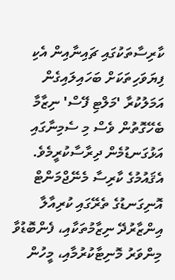ކާރިސާތަކުގައި ޗައިނާއިން އެކި ފިޔަވަހިތަކަށް ބަހައިލައިގެން އަމަލުކުރާ 'މަލްޓި ފޭސް' ނިޒާމާ ބެހޭގޮތުން ވެސް މި ސެމިނާގައި އަޅުގަނޑުމެން ދިރާސާކުރީމެވެ. އެޤައުމުގެ ކާރިސާ މެނޭޖްމަންޓް އޮނިގަނޑުގެ ތެރޭގައި ކުރިއާލާ އިންޒާރުދޭ ނިޒާމުތަކާއި، ފެންބޮޑުވާ މިންވަރު މޮނިޓާކުރުމާއި، މީހުން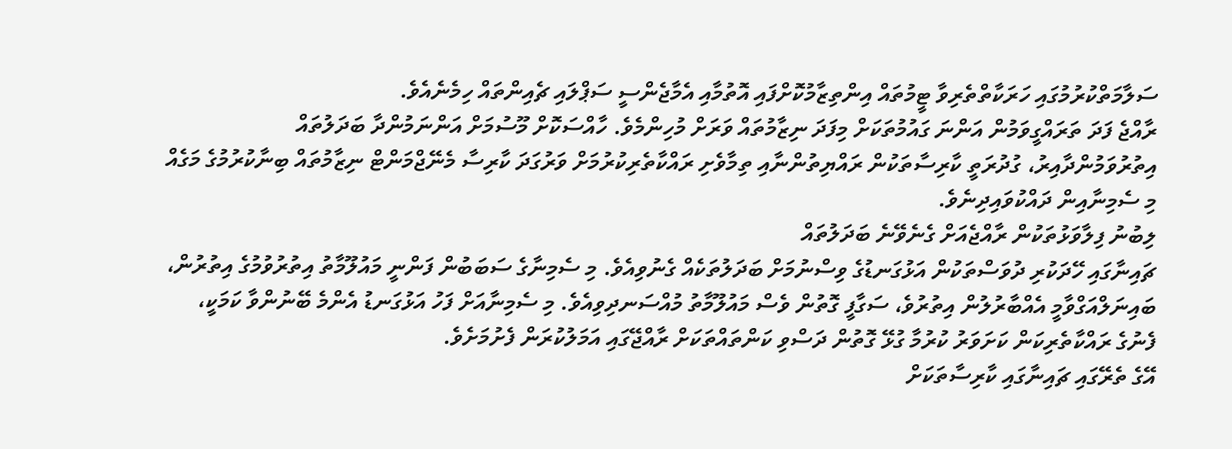ސަލާމަތްކުރުމުގައި ހަރަކާތްތެރިވާ ޓީމުތައް އިންތިޒާމުކޮށްފައި އޮތުމާއި އެމާޖެންސީ ސަޕްލައި ޗެއިންތައް ހިމެނެއެވެ.
ރާއްޖެ ފަދަ ތަރައްގީވަމުން އަންނަ ގައުމުތަކަށް މިފަދަ ނިޒާމުތައް ވަރަށް މުހިންމެވެ. ހާއްސަކޮށް މޫސުމަށް އަންނަމުންދާ ބަދަލުތައް އިތުރުވަމުންދާއިރު، ގުދުރަތީ ކާރިސާތަކުން ރައްޔިތުންނާއި ތިމާވެށި ރައްކާތެރިކުރުމަށް ވަރުގަދަ ކާރިސާ މެނޭޖްމަންޓް ނިޒާމުތައް ބިނާކުރުމުގެ މަގެއް މި ސެމިނާއިން ދައްކުވައިދިނެވެ.
ލިބުނު ފިލާވަޅުތަކުން ރާއްޖެއަށް ގެނެވޭނެ ބަދަލުތައް
ޗައިނާގައި ހޭދަކުރި ދުވަސްތަކުން އަޅުގަނޑުގެ ވިސްނުމަށް ބަދަލުތަކެއް ގެނުވިއެވެ. މި ސެމިނާގެ ސަބަބުން ފަންނީ މައުލޫމާތު އިތުރުވުމުގެ އިތުރުން، ބައިނަލްއަގްވާމީ އެއްބާރުލުން އިތުރުވެ، ސަގާފީ ގޮތުން ވެސް މައުލޫމާތު މުއްސަނދިވިއެވެ. މި ސެމިނާއަށް ފަހު އަޅުގަނޑު އެންމެ ބޭނުންވާ ކަމަކީ، ފެނުގެ ރައްކާތެރިކަން ކަށަވަރު ކުރުމާ ގުޅޭ ގޮތުން ދަސްވި ކަންތައްތަކަށް ރާއްޖޭގައި އަމަލުކުރަން ފެށުމަށެވެ.
އޭގެ ތެރޭގައި ޗައިނާގައި ކާރިސާތަކަށް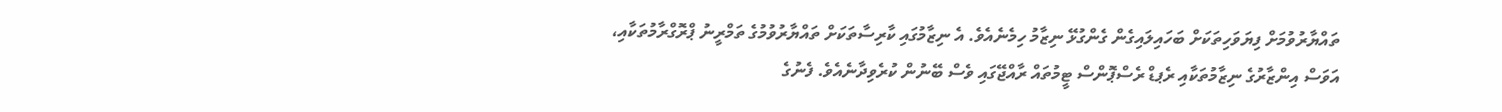ތައްޔާރުވުމަށް ފިޔަވަހިތަކަށް ބަހައިލައިގެން ގެންގުޅޭ ނިޒާމު ހިމެނެއެވެ. އެ ނިޒާމުގައި ކާރިސާތަކަށް ތައްޔާރުވުމުގެ ތަމްރީނު ޕްރޮގްރާމުތަކާއި، އަވަސް އިންޒާރުގެ ނިޒާމުތަކާއި ރެޕޑް ރެސްޕޮންސް ޓީމުތައް ރާއްޖޭގައި ވެސް ބޭނުން ކުރެވިދާނެއެވެ. ފެނުގެ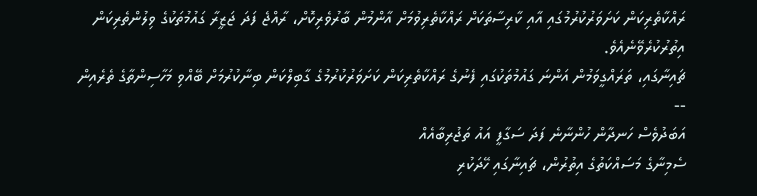ރައްކާތެރިކަން ކަށަވަރުކުރުމުގައި އާއި ކާރިސާތަކަށް ރައްކާތެރިވުމަށް އާންމުން ބާރުވެރިކޮށް، ރާއްޖެ ފަދަ ޖަޒީރާ ގައުމުތަކުގެ ވިލުންތެރިކަން އިތުރުކުރެވޭނެއެވެ.
ޗައިނާގައި، ތަރައްގީވަމުން އަންނަ ގައުމުތަކުގައި ފެނުގެ ރައްކާތެރިކަން ކަށަވަރުކުރުމުގެ ގާބިލްކަން ބިނާކުރުމަށް ބޭއްވި މަހާސިންތާގެ ތެރެއިން --
އަބަދުވެސް ހަނދާން ހުންނާނެ ފަދަ ސަގާފީ އައު ތަޖުރިބާއެއް
ސެމިނާގެ މަސައްކަތުގެ އިތުރުން، ޗައިނާގައި ހޭދަކުރި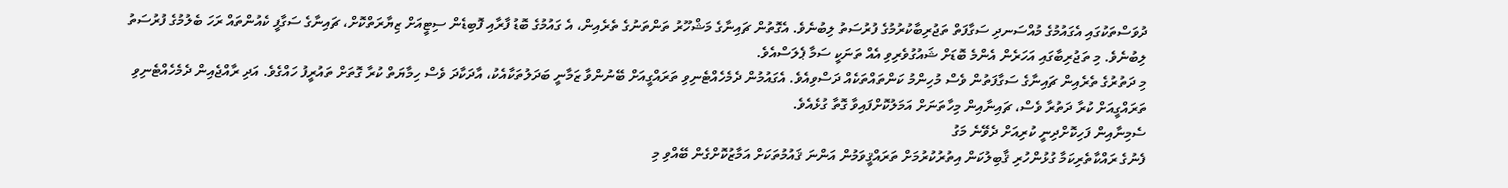ދުވަސްތަކުގައި އެގައުމުގެ މުއްސަނދި ސަގާފަތް ތަޖުރިބާކުރުމުގެ ފުރުސަތު ލިބުނެވެ. އެގޮތުން ޗައިނާގެ މަޝްހޫރު ތަންތަނުގެ ތެރެއިން، އެ ގައުމުގެ ބޮޑު ފާރާއި ފޮބިޑެން ސިޓީއަށް ޒިޔާރަތްކޮށް، ޗައިނާގެ ސަގާފީ ކެއުންތައް ރަހަ ބެލުމުގެ ފުރުސަތު ލިބުނެވެ. މި ތަޖުރިބާގައި އަހަރެން އެންމެ ބޮޑަށް ޝައުގުވެރިވި އެއް ތަނަކީ ސަމާ ޕެލަސްއެވެ.
މި ދަތުރުގެ ތެރެއިން ޗައިނާގެ ސަގާފަތުން ވެސް މުހިންމު ކަންތައްތަކެއް ދަސްވިއެވެ. އެގައުމުން ދެމެހެއްޓެނިވި ތަރައްގީއަށް ބޭނުންވާ ޒަމާނީ ބަދަލުތަކާއެކު، އާދަކާދަ ވެސް ހިމާޔަތް ކުރާ ގޮތަށް ތައުރީފު ހައްގެވެ. އަދި ރާއްޖެއިން ދެމެހެއްޓެނިވި ތަރައްގީއަށް ކުރާ ދަތުރާ ވެސް، ޗައިނާއިން މިހާތަނަށް އަމަލުކޮށްފައިވާ ގޮތާ ގުޅެއެވެ.
ސެމިނާއިން ފަހިކޮށްދިނީ ކުރިއަށް ދެވޭނެ މަގު
ފެނުގެ ރައްކާތެރިކަމާ ގުޅުންހުރި ޤާބިލުކަން އިތުރުކުރުމަށް ތަރައްޤީވަމުން އަންނަ ޤައުމުތަކަށް އަމާޒުކޮށްގެން ބޭއްވި މި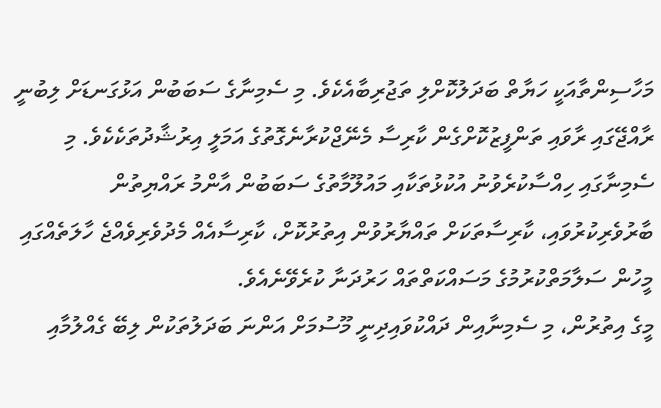މަހާސިންތާއަކީ ހަޔާތް ބަދަލުކޮށްލި ތަޖުރިބާއެކެވެ. މި ސެމިނާގެ ސަބަބުން އަޅުގަނޑަށް ލިބުނީ ރާއްޖޭގައި ރާވައި ތަންފީޒުކޮށްގެން ކާރިސާ މެނޭޖްކުރާނެގޮތުގެ އަމަލީ އިރުޝާދުތަކެކެވެ. މި ސެމިނާގައި ހިއްސާކުރެވުނު އުކުޅުތަކާއި މައުލޫމާތުގެ ސަބަބުން އާންމު ރައްޔިތުން ބާރުވެރިކުރުވައި، ކާރިސާތަކަށް ތައްޔާރުވުން އިތުރުކޮށް، ކާރިސާއެއް މެދުވެރިވެއްޖެ ހާލަތެއްގައި މީހުން ސަލާމަތްކުރުމުގެ މަސައްކަތްތައް ހަރުދަނާ ކުރެވޭނެއެވެ.
މީގެ އިތުރުން، މި ސެމިނާއިން ދައްކުވައިދިނީ މޫސުމަށް އަންނަ ބަދަލުތަކުން ލިބޭ ގެއްލުމާއި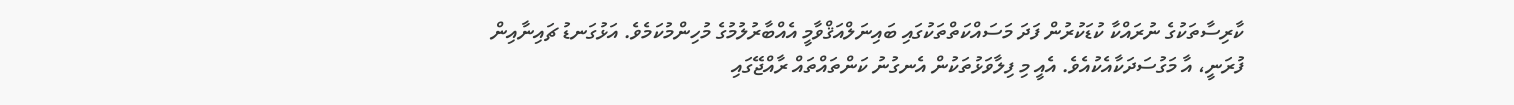ކާރިސާތަކުގެ ނުރައްކާ ކުޑަކުރުން ފަދަ މަސައްކަތްތަކުގައި ބައިނަލްއަޤްވާމީ އެއްބާރުލުމުގެ މުހިންމުކަމެވެ. އަޅުގަނޑު ޗައިނާއިން ފުރަނީ، އާ މަގުސަދަކާއެކުއެވެ. އެއީ މި ފިލާވަޅުތަކުން އެނގުނު ކަންތައްތައް ރާއްޖޭގައި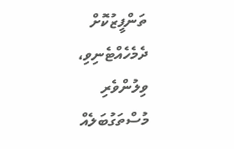ތަންފީޒުކޮށް ދެމެހެއްޓެނިވި، ވިލުންވެރި މުސްތަގުބަލެއް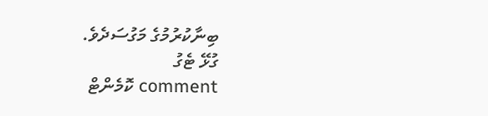ބިނާކުރުމުގެ މަގުސަދެވެ.
ގުޅޭ ޓެގު
comment ކޮމެންޓް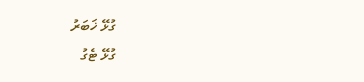ގުޅޭ ޚަބަރު
ގުޅޭ ޓެގު